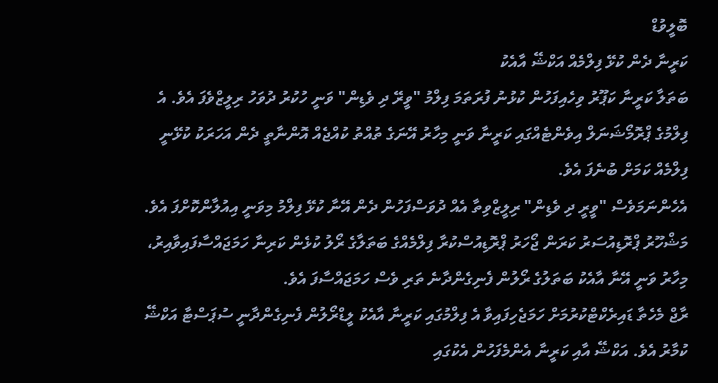ބޮލީވުޑް
ކަރީނާ ދެން ކުޅޭ ފިލްމެއް އަކްޝޭ އާއެކު
ބަތަލާ ކަރީނާ ކަޕޫރު ވިހެއިފަހުން ކުޅުނު ފުރަތަމަ ފިލްމު "ވީރޭ ދި ވެޑިން" ވަނީ ހުކުރު ދުވަހު ރިލީޒްވެފަ އެވެ. އެ ފިލްމުގެ ޕްރޮމޯޝަނަލް އިވެންޓެއްގައި ކަރީނާ ވަނީ މިހާރު އޭނަގެ ތުއްތު ކުއްޖެއް އޮންނާތީ ދެން އަހަރަކު ކުޅޭނީ ފިލްމެއް ކަމަށް ބުނެފަ އެވެ.
އެހެންނަމަވެސް "ވީރީ ދި ވެޑިން" ރިލީޒްވިތާ އެއް ދުވަސްފަހުން ދެން އޭނާ ކުޅޭ ފިލްމު މިވަނީ އިއުލާންކޮށްފަ އެވެ. މަޝްހޫރު ޕްރޮޑިއުސަރު ކަރަން ޖޯހަރު ޕްރޮޑިއުސްކުރާ ފިލްމެއްގެ ބަތަލާގެ ރޯލު ކުޅެން ކަރިނާ ހަމަޖައްސާފައިވާއިރު، މިހާރު ވަނީ އޭނާ އާއެކު ބަތަލުގެ ރޯލުން ފެނިގެންދާނެ ތަރި ވެސް ހަމަޖައްސާފަ އެވެ.
ރާޖް މެހެތާ ޑައިރެކްޓްކުރުމަށް ހަމަޖެހިފައިވާ އެ ފިލްމުގައި ކަރީނާ އާއެކު ލީޑްރޯލުން ފެނިގެންދާނީ ސުޕަސްޓާ އަކްޝޭ ކުމާރު އެވެ. އަކްޝޭ އާއި ކަރީނާ އެންމެފަހުން އެކުގައި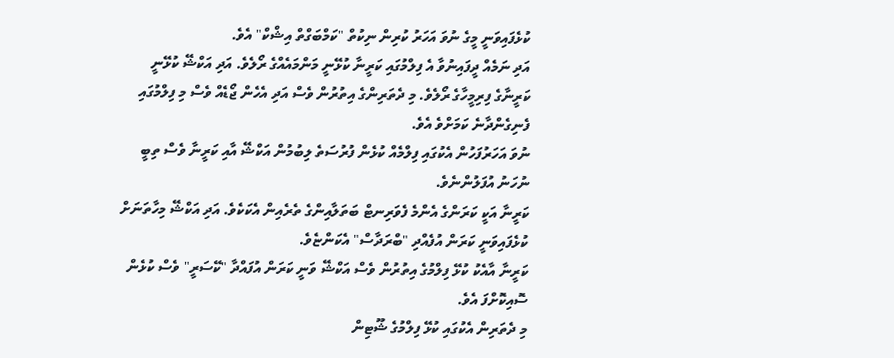ކުޅެފައިވަނީ މީގެ ނުވަ އަހަރު ކުރިން ނިކުތް "ކަމްބަގްތް އިޝްކް" އެވެ.
އަދި ނަމެއް ދީފައިނުވާ އެ ފިލްމުގައި ކަރީނާ ކުޅޭނީ މަންމައެއްގެ ރޯލެވެ. އަދި އަކްޝޭ ކުޅޭނީ ކަރީނާގެ ފިރިމީހާގެ ރޯލެވެ. މި ދެތަރިންގެ އިތުރުން ވެސް އަދި އެހެން ޖޯޑެއް ވެސް މި ފިލްމުގައި ފެނިގެންދާނެ ކަމަށްވެ އެވެ.
ނުވަ އަހަރުފަހުން އެކުގައި ފިލްމެއް ކުޅެން ފުރުސަތެ ލިބުމުން އަކްޝޭ އާއި ކަރީނާ ވެސް ތިބީ ނުހަނު އުފަލުންނެވެ.
ކަރީނާ އަކީ ކަރަންގެ އެންމެ ފެވަރިނޓް ބަތަލާއިންގެ ތެރެއިން އެކަކެވެ. އަދި އަކްޝޭ މިހާތަނަށް ކުޅެފައިވަނީ ކަރަން އުފެއްދި "ބްރަދާސް" އެކަންޏެވެ.
ކަރީނާ އާއެކު ކުޅޭ ފިލްމުގެ އިތުރުން ވެސް އަކްޝޭ ވަނީ ކަރަން އުފައްދާ "ކޭސަރީ" ވެސް ކުޅެން ސޮއިކޮށްފަ އެވެ.
މި ދެތަރިން އެކުގައި ކުޅޭ ފިލްމުގެ ޝޫޓިން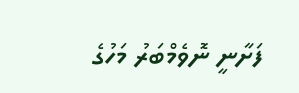ފަށާނީ ނޮވެމްބަރު މަހުގެ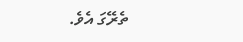ތެރޭގަ އެވެ.